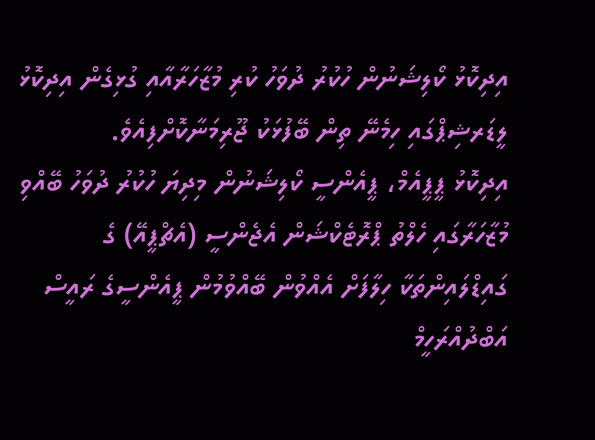އިދިކޮޅު ކޯލިޝަނުން ހުކުރު ދުވަހު ކުރި މުޒާހަރާއާއި ގުޅިގެން އިދިކޮޅު ލީޑަރޝިޕްގައި ހިމެނޭ ތިން ބޭފުޅަކު ޖޫރިމަނާކޮށްފިއެވެ.
އިދިކޮޅު ޕީޕީއެމް، ޕީއެންސީ ކޯލިޝަނުން މިދިޔަ ހުކުރު ދުވަހު ބޭއްވި މުޒާހަރާގައި ހެލްތު ޕްރޮޓެކްޝަން އެޖެންސީ (އެޗްޕީއޭ) ގެ ގައިޑްލައިންތަކާ ހިލާފަށް އެއްވުން ބޭއްވުމުން ޕީއެންސީގެ ރައީސް އަބްދުއްރަހީމް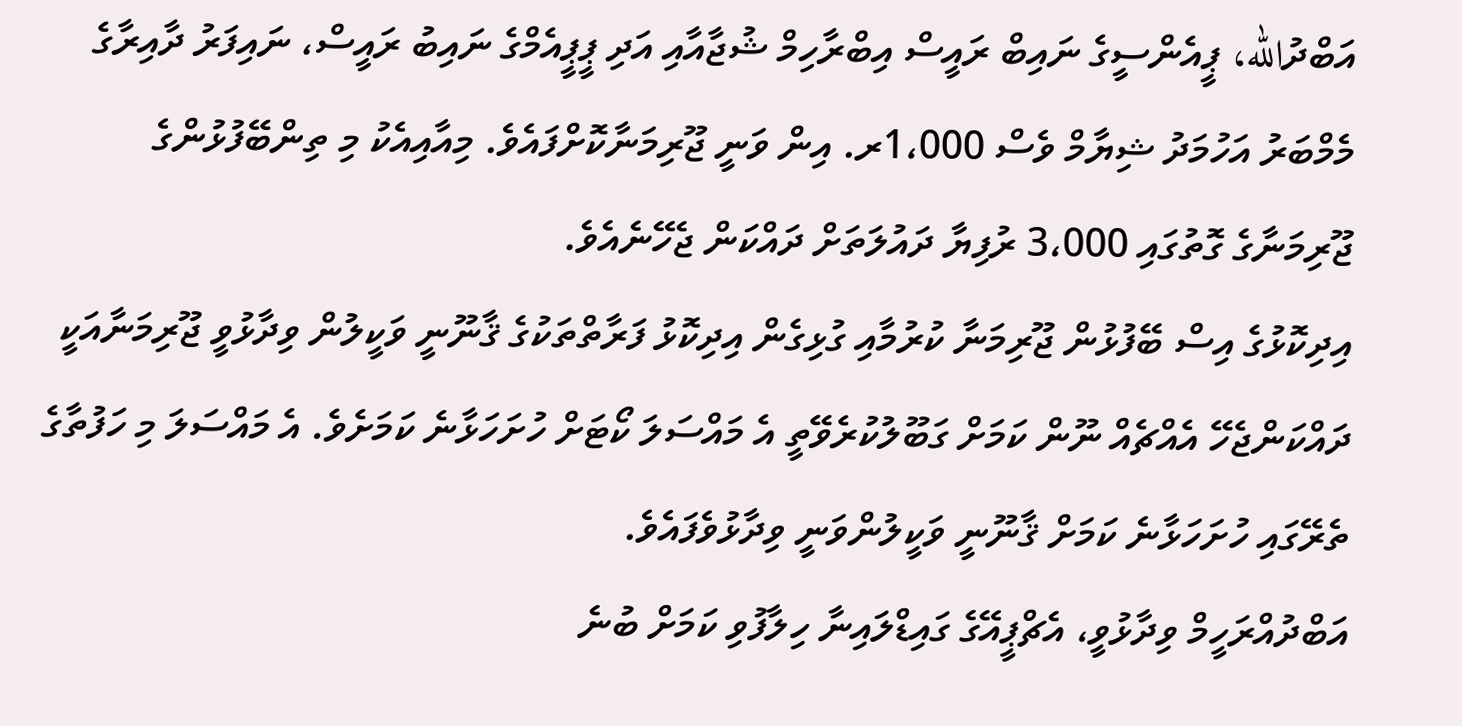އަބްދުالله، ޕީއެންސީގެ ނައިބް ރައީސް އިބްރާހިމް ޝުޖާއާއި އަދި ޕީޕީއެމްގެ ނައިބު ރައީސް، ނައިފަރު ދާއިރާގެ މެމްބަރު އަހުމަދު ޝިޔާމް ވެސް 1،000ރ. އިން ވަނީ ޖޫރިމަނާކޮށްފައެވެ. މިއާއިއެކު މި ތިންބޭފުޅުންގެ ޖޫރިމަނާގެ ގޮތުގައި 3،000 ރުފިޔާ ދައުލަތަށް ދައްކަން ޖެހޭނެއެވެ.
އިދިކޮޅުގެ އިސް ބޭފުޅުން ޖޫރިމަނާ ކުރުމާއި ގުޅިގެން އިދިކޮޅު ފަރާތްތަކުގެ ޤާނޫނީ ވަކީލުން ވިދާޅުވީ ޖޫރިމަނާއަކީ ދައްކަންޖެހޭ އެއްޗެއް ނޫން ކަމަށް ގަބޫލުކުރެވޭތީ އެ މައްސަލަ ކޯޓަށް ހުށަހަޅާނެ ކަމަށެވެ. އެ މައްސަލަ މި ހަފުތާގެ ތެރޭގައި ހުށަހަޅާނެ ކަމަށް ޤާނޫނީ ވަކީލުންވަނީ ވިދާޅުވެފައެވެ.
އަބްދުއްރަހީމް ވިދާޅުވީ، އެޗްޕީއޭގެ ގައިޑްލައިނާ ހިލާފުވި ކަމަށް ބުނެ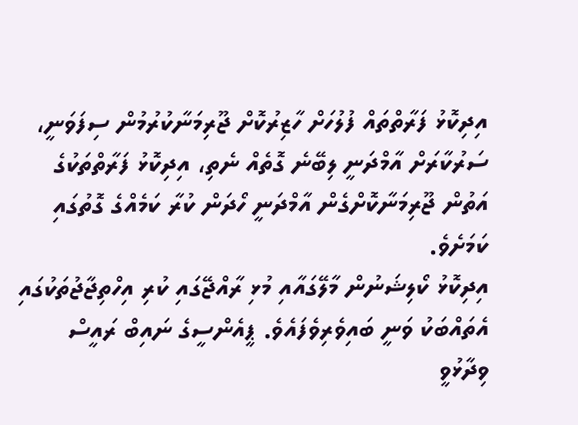އިދިކޮޅު ފަރާތްތައް ފުލުހަށް ހާޒިރުކޮށް ޖޫރިމަނާކުރުމުން ސިފަވަނީ، ސަރުކާރަށް އާމްދަނީ ލިބޭނެ ގޮތެއް ނެތި، އިދިކޮޅު ފަރާތްތަކުގެ އަތުން ޖޫރިމަނާކޮށްގެން އާމްދަނީ ހޯދަން ކުރާ ކަމެއްގެ ގޮތުގައި ކަމަށެވެ.
އިދިކޮޅު ކޯލިޝަނުން މާލޭގައާއި މުޅި ރާއްޖޭގައި ކުރި އިހްތިޖާޖުތަކުގައި އެތައްބަކު ވަނީ ބައިވެރިވެފައެވެ. ޕީއެންސީގެ ނައިބް ރައީސް ވިދާޅުވީ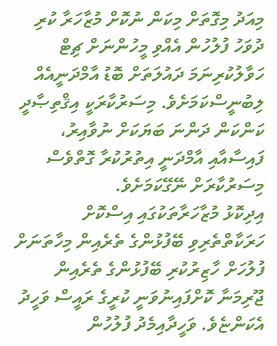މިއަދު މިގޮތަށް މިކަން ނުކޮށް މުޒާހަރާ ކުރި ދުވަހު ފުލުހުން އެއްވި މީހުންނަށް ޗިޓް ހަވާލުކުރިނަމަ ދައުލަތަށް ބޮޑު އާމްދަނީއެއް ލިބުނީސްކަމަށެވެ. މިސަރުކާރަކީ އިޤްތިޞާދީ ކަންކަން ދަންނަ ބަޔަކަށް ނުވާއިރު، ފައިސާއާއި އާމްދަނީ އިތުރުކުރާ ގޮތްވެސް މިސަރުކާރަށް ނޭގޭކަމަށެވެ.
އިދިކޮޅު މުޒާހަރާތަކުގައި އިސްކޮށް ހަރަކާތްތެރިވި ބޭފުޅުންގެ ތެރެއިން މިހާތަނަށް ފުލުހަށް ހާޒިރުކުރި ބޭފުޅުންގެ ތެރެއިން ޖޫރިމަނާ ކޮށްފައިނުވަނީ ކުރީގެ ރައީސް ވަހީދު އެކަންޏެވެ. ވަހީދާއިމެދު ފުލުހުން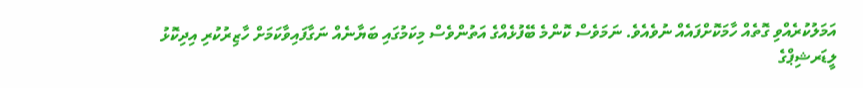އަމަލުކުރެއްވި ގޮތެއް ހާމަކޮށްފައެއް ނުވެއެވެ. ނަމަވެސް ކޮންމެ ބޭފުޅެއްގެ އަތުންވެސް މިކަމުގައި ބަޔާނެއް ނަގާފައިވާކަމަށް ހާޒިރުކުރި އިދިކޮޅު ލީޑަރޝިޕްގެ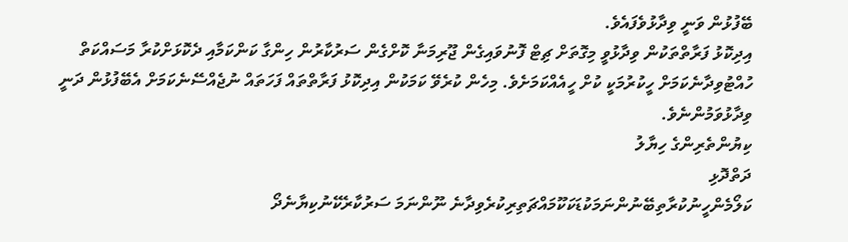ބޭފުޅުން ވަނީ ވިދާޅުވެފައެވެ.
އިދިކޮޅު ފަރާތްތަކުން ވިދާޅުވީ މިގޮތަށް ޗިޓް ފޮނުވައިގެން ޖޫރިމަނާ ކޮށްގެން ސަރުކާރުން ހިންގާ ކަންކަމާއި ދެކޮޅަށްކުރާ މަސައްކަތް ހުއްޓުވިދާނެކަމަށް ހީކުރުމަކީ ކުށް ހީއެއްކަމަށެވެ. މިހެން ކުރެވޭ ކަމަކުން އިދިކޮޅު ފަރާތްތައް ފަހަތައް ނުޖެއްސޭނެކަމަށް އެބޭފުޅުން ދަނީ ވިދާޅުވަމުންނެވެ.
ކިޔުންތެރިންގެ ހިޔާލު
ދަތްދޮޅި
ކަލޯމެންހީނުކުރާތިބޭނުންނަމަކުޑަކަކޫމައްޗަތިރިކުރެވިދާނެ ނޫންނަމަ ސަރުކާރެކޭނުކިޔާނެދޯ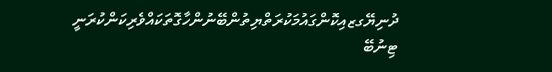ދުނިޔޭގޒއިކޮންގައުމަކުރަތްޔިތުންބޭނުންހާގޮތަކައްވެރިކަންކުރަނީ ޓިނުބޭ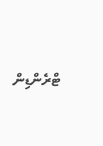ޓްރެންޑިން